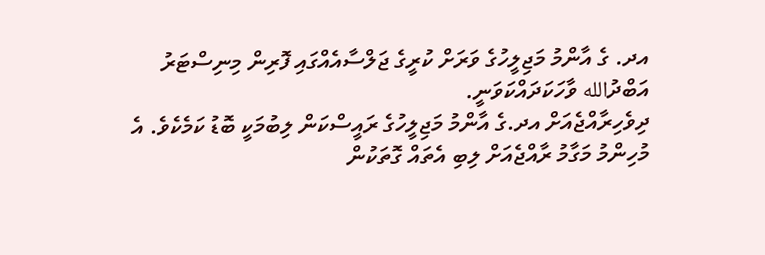އދ. ގެ އާންމު މަޖިލީހުގެ ވަރަށް ކުރީގެ ޖަލްސާއެއްގައި ފޮރިން މިނިސްޓަރު އަބްދުالله ވާހަކަދައްކަވަނީ.
ދިވެހިރާއްޖެއަށް އދ.ގެ އާންމު މަޖިލީހުގެ ރައީސްކަން ލިބުމަކީ ބޮޑު ކަމެކެވެ. އެ މުހިންމު މަގާމު ރާއްޖެއަށް ލިބި އެތައް ގޮތަކުން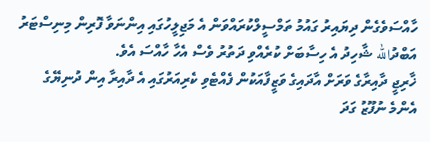ހާއްސަވެގެން ދިޔައިރު ގައުމު ތަމްސީލްކުރައްވަން އެ މަޖިލީހުގައި އިންނަވާ ފޮރިން މިނިސްޓަރު އަބްދުالله ޝާހިދު އެ ހިސާބަށް ކުރެއްވި ދަތުރު ވެސް އެހާ ހާއްސަ އެވެ.
ޚާރިޖީ ދާއިރާގެ ވަރަށް އާދައިގެ ވަޒީފާއަކުން ފެއްޓެވި ކެރިއަރުގައި އެ ދާއިރާ އިން ދުނިޔޭގެ އެންމެ ނުފޫޒު ގަދަ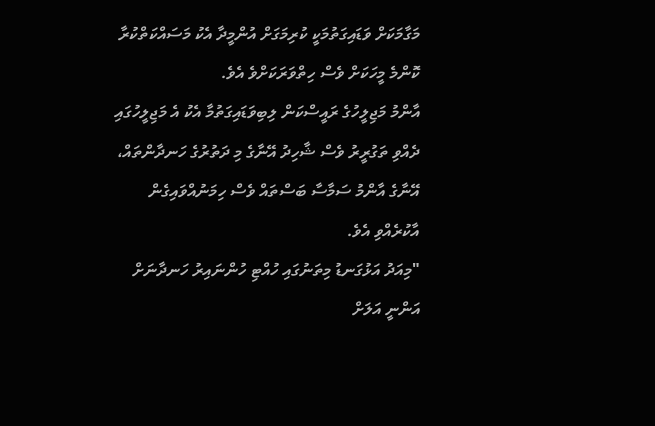މަގާމަކަށް ވަޑައިގަތުމަކީ ކުރިމަގަށް އުންމީދާ އެކު މަސައްކަތްކުރާ ކޮންމެ މީހަކަށް ވެސް ހިތްވަރަކަށްވެ އެވެ.
އާންމު މަޖިލީހުގެ ރައީސްކަން ލިބިވަޑައިގަތުމާ އެކު އެ މަޖިލީހުގައި ދެއްވި ތަގުރީރު ވެސް ޝާހިދު އޭނާގެ މި ދަތުރުގެ ހަނދާންތައް، އޭނާގެ އާންމު ސަމާސާ ބަސްތައް ވެސް ހިމަނުއްވައިގެން އާކުރެއްވި އެވެ.
"މިއަދު އަޅުގަނޑު މިތަނުގައި ހުއްޓި ހުންނައިރު ހަނދާނަށް އަންނީ އަލަށް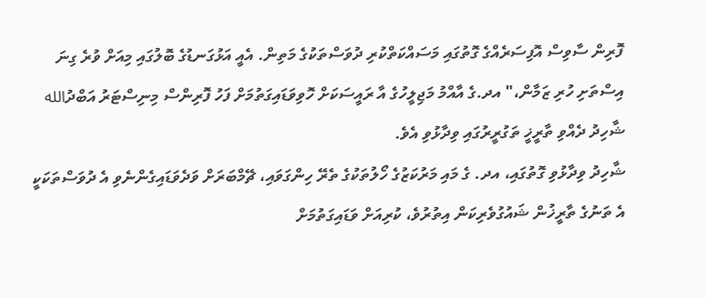ފޮރިން ސާވިސް އޮފިސަރެއްގެ ގޮތުގައި މަސައްކަތްކުރި ދުވަސްތަކުގެ މަތިން. އެއީ އަޅުގަނޑުގެ ބޮލުގައި މިއަށް ވުރެ ގިނަ އިސްތަށި ހުރި ޒަމާން،" އދ.ގެ އާއްމު މަޖިލީހުގެ އާ ރައީސަކަށް ހޮވިވަޑައިގަތުމަށް ފަހު ފޮރިންސް މިނިސްޓަރު އަބްދުالله ޝާހިދު ދެއްވި ތާރީޚީ ތަގުރީރުގައި ވިދާޅުވި އެވެ.
ޝާހިދު ވިދާޅުވި ގޮތުގައި، އދ. ގެ މައި މަރުކަޒުގެ ހޯލުތަކުގެ ތެރޭ ހިންގަވައި، ޗޭމްބަރަށް ވަދެވަޑައިގެންނެވި އެ ދުވަސްތަކަކީ އެ ތަނުގެ ތާރީޚުން ޝައުގުވެރިކަން އިތުރުވެ، ކުރިއަށް ވަޑައިގަތުމަށް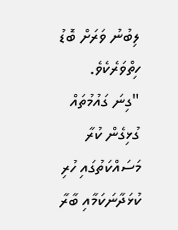ލިބުނު ވަރަށް ބޮޑު ހިތްވަރެކެވެ.
"ގިނަ ގައުމުތައް ގުޅިގެން ކުރާ މަސައްކަތުގައި ހުރި ކުޅަދާނަކަމާއި ބާރާ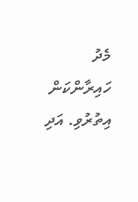މެދު ހައިރާންކަން އިތުރުވި. އަދި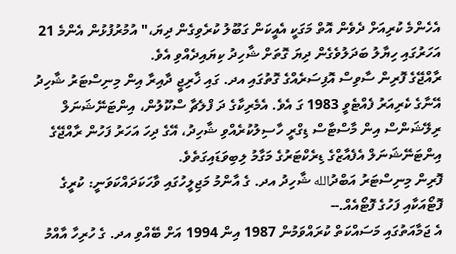އެހެންމެ ކުރިއަށް ދެވެން އޮތް މަގަކީ އެއީކަން ގަބޫލު ކުރެވިގެން ދިޔަ،" އުމުރުފުޅުން އެންމެ 21 އަހަރުގައި ހިޔާލު ބަދަލުވެގެން ދިޔަ ގޮތަށް ޝާހިދު ކިޔައިދެއްވި އެވެ.
ރާއްޖޭގެ ފޮރިން ސާވިސް އޮފިސަރެއްގެ ގޮތުގައި އދ. ގައި ޚާރިޖީ ދާއިރާ އިން މިނިސްޓަރު ޝާހިދު އޭނާގެ ކެރިއަރު ފެއްޓެވީ 1983 ގަ އެވެ. އެމެރިކާގެ ދަ ފްލެޗާ ސްކޫލުން، އިންޓަނޭޝަނަލް ރިލޭޝަންސް އިން މާސްޓާސް ޑިގްރީ ހާސިލުކުރެއްވި ޝާހިދު، އޭގެ ދިހަ އަހަރު ފަހުން ރާއްޖޭގެ އިންޓަނޭޝަނަލް އެފެއާޒްގެ ޑިރެކްޓަރުގެ މަގާމު ލިބިވަޑައިގަތެވެ.
ފޮރިން މިނިސްޓަރު އަބްދުالله ޝާހިދު އދ. ގެ އާންމު މަޖިލީހުގައި ވާހަކަދައްކަވަނީ: ކުރީގެ ފޮޓޯއަކާއި ފަހުގެ ފޮޓޯއެއް.--
އެ ޖަމާއަތުގައި މަސައްކަތް ކުރައްވަމުން 1987 އިން 1994 އަށް ބޭއްވި އދ. ގެ ހުރިހާ އާއްމު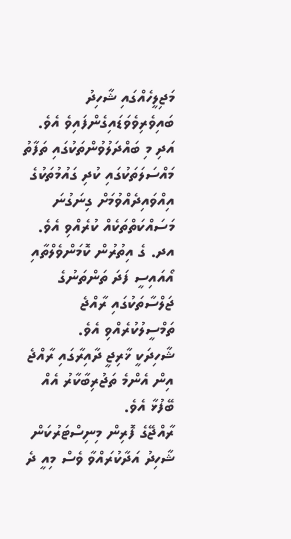މަޖިލީހެއްގައި ޝާހިދު ބައިވެރިވެވަޑައިގެންފައިވެ އެވެ. އަދި މި ބައްދަލުވުންތަކުގައި ތަފާތު މައްސަލަތަކުގައި ކުދި ގައުމުތަކުގެ އިއްވައިދެއްވުމަށް ގިނަގުނަ މަސައްކަތްތަކެއް ކުރެއްވި އެވެ. އދ. ގެ އިތުރުން ކޮމަންވެލްތާއި އޯއައިސީ ފަދަ ތަންތަނުގެ ޖަލްސާތަކުގައި ރާއްޖެ ތަމްސީލުކުރެއްވި އެވެ.
ޝާހިދަކީ ޚާރިޖީ ދާއިރާގައި ރާއްޖެ އިން އެންމެ ތަޖުރިބާކާރު އެއް ބޭފުޅާ އެވެ.
ރާއްޖޭގެ ފޮރިން މިނިސްޓަރުކަން ޝާހިދު އަދާކުރައްވާ ވެސް މިއީ ދެ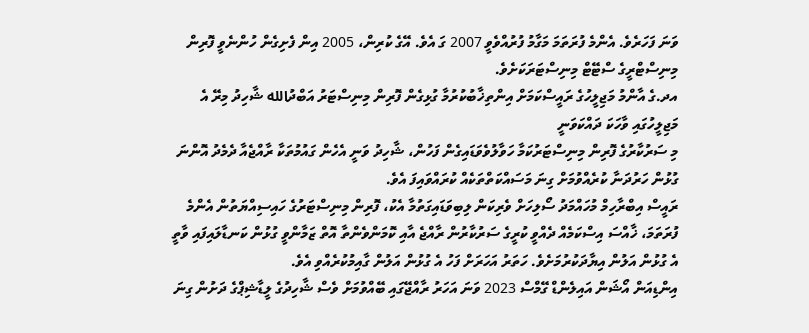ވަނަ ފަހަރެވެ. އެންމެ ފުރަތަމަ މަގާމު ފުރުއްވެވީ 2007 ގަ އެވެ. އޭގެ ކުރިން، 2005 އިން ފެށިގެން ހުންނެވީ ފޮރިން މިނިސްޓްރީގެ ސްޓޭޓް މިނިސްޓަރަކަށެވެ.
އދ.ގެ އާންމު މަޖިލީހުގެ ރައީސްކަމަށް އިންތިޚާބުކުރުމާ ގުޅިގެން ފޮރިން މިނިސްޓަރު އަބްދުالله ޝާހިދު މިރޭ އެ މަޖިލީހުގައި ވާހަކަ ދައްކަވަނީ
މި ސަރުކާރުގެ ފޮރިން މިނިސްޓަރުކަމާ ހަވާލުވެވަޑައިގެން ފަހުން، ޝާހިދު ވަނީ އެހެން ގައުމުތަކާ ރާއްޖެއާ ދެމެދު އޮންނަ ގުޅުން ހަރުދަނާ ކުރެއްވުމަށް ގިނަ މަސައްކަތްތަކެއް ކުރައްވައިފަ އެވެ.
ރައީސް އިބްރާހިމް މުހައްމަދު ސޯލިހަށް ވެރިކަން ލިބިވަޑައިގަތުމާ އެކު، ފޮރިން މިނިސްޓަރުގެ ހައިސިއްޔަތުން އެންމެ ފުރަތަމަ، ޚާއްސަ އިސްކަމެއް ދެއްވީ ކުރީގެ ސަރުކާރުން ރާއްޖެ އާއި ކޮމަންވެންތާ އޮތް ޒަމާންވީ ގުޅުން ކަނޑާލައިފައި ވާތީ އެ ގުޅުން އަލުން އިޔާދަކުރުމަށެވެ. ހަތަރު އަހަރަށް ފަހު އެ ގުޅުން އަލުން ގާއިމުކުރެއްވި އެވެ.
އިންޑިއަން އޯޝަން އައިލެންޑް ގޭމްސް 2023 ވަނަ އަހަރު ރާއްޖޭގައި ބޭއްވުމަށް ވެސް ޝާހިދުގެ ލީޑާޝިޕްގެ ދަށުން ގިނަ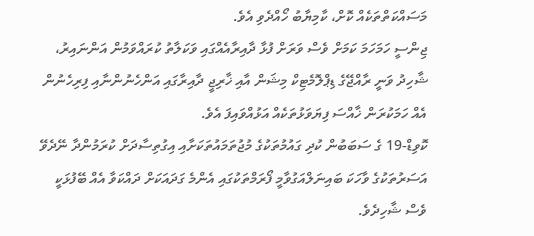މަސައްކަތްތަކެއް ކޮށް، ކާމިޔާބު ހޯއްދެވި އެވެ.
ޖިންސީ ހަމަހަމަ ކަމަށް ވެސް ވަރަށް ފުޅާ ދާއިރާއެއްގައި ވަކަލާތު ކުރައްވަމުން އަންނައިރު، ޝާހިދު ވަނީ ރާއްޖޭގެ ޑިޕްލޮމެޓިކް މިޝަން އާއި ޚާރިޖީ ދާއިރާގައި އަންހެނުންނާއި ފިރިހެނުން އެއް ހަމަކުރަން ޚާއްސަ ފިޔަވަޅުތަކެއް އަޅުއްވައިފަ އެވެ.
ކޮވިޑް-19 ގެ ސަބަބުން ކުދި ގައުމުތަކުގެ މުޖުތަމައުތަކަށާއި އިގުތިސާދަށް ކުރަމުންދާ ނޭދެވޭ އަސަރުތަކުގެ ވާހަކަ ބައިނަލްއަގުވާމީ ފޯރަމްތަކުގައި އެންމެ ގަދައަކަށް ދައްކަވާ އެއް ބޭފުޅަކީ ވެސް ޝާހިދެވެ.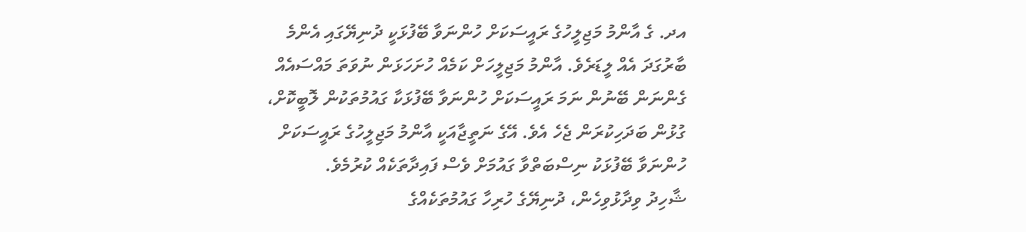އދ. ގެ އާންމު މަޖިލީހުގެ ރައީސަކަށް ހުންނަވާ ބޭފުޅަކީ ދުނިޔޭގައި އެންމެ ބާރުގަދަ އެއް ލީޑަރެވެ. އާންމު މަޖިލީހަށް ކަމެއް ހުށަހަޅަން ނުވަތަ މައްސައެއް ގެންނަން ބޭނުން ނަމަ ރައީސަކަށް ހުންނަވާ ބޭފުޅަކާ ގައުމުތަކުން ލޮބީކޮށް، ގުޅުން ބަދަހިކުރަން ޖެހެ އެވެ. އޭގެ ނަތީޖާއަކީ އާންމު މަޖިލީހުގެ ރައީސަކަށް ހުންނަވާ ބޭފުޅަކު ނިސްބަތްވާ ގައުމަށް ވެސް ފައިދާތަކެއް ކުރުމެވެ.
ޝާހިދު ވިދާޅުވިހެން، ދުނިޔޭގެ ހުރިހާ ގައުމުތަކެއްގެ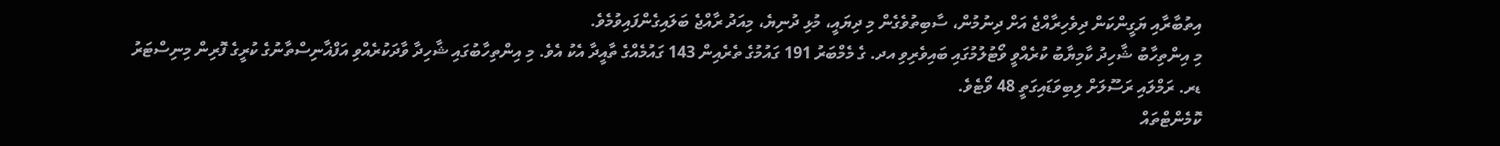އިތުބާރާއި ޔަގީންކަން ދިވެހިރާއްޖެ އަށް ދިނުމުން، ސާބިތުވެގެން މި ދިޔައީ، މުޅި ދުނިޔެ، މިއަދު ރާއްޖެ ބަލައިގެންފައިވުމެވެ.
މި އިންތިހާބު ޝާހިދު ކާމިޔާބު ކުރެއްވީ ވޯޓުލުމުގައި ބައިވެރިވި އދ. ގެ މެމްބަރު 191 ގައުމުގެ ތެރެއިން 143 ގައުމެއްގެ ތާއީދާ އެކު އެވެ. މި އިންތިހާބުގައި ޝާހިދާ ވާދަކުރެއްވި އަފްޣާނިސްތާނުގެ ކުރީގެ ފޮރިން މިނިސްޓަރު ޑރ. ރަމްލައި ރަސޫލަށް ލިބިވަޑައިގަތީ 48 ވޯޓެވެ.
ކޮމެންޓްތައް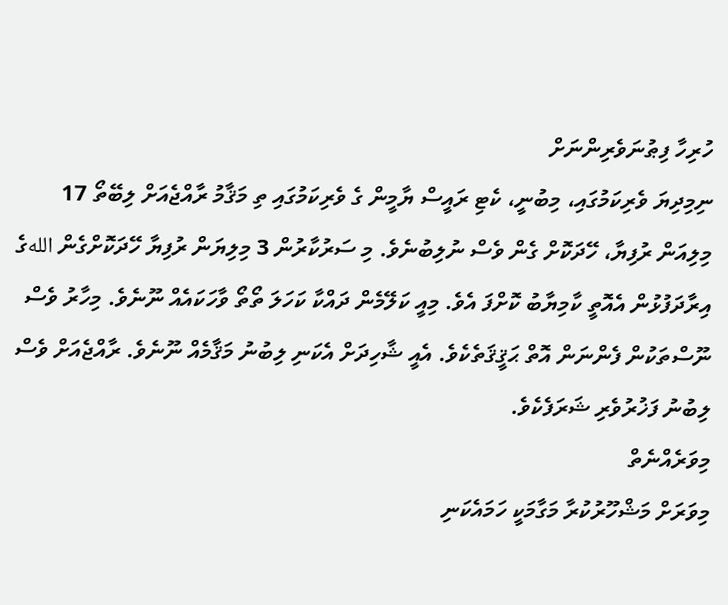ހުރިހާ ފިޠުނަވެރިންނަށް
ނިމިދިޔަ ވެރިކަމުގައި، މިބުނީ، ކެޓި ރައީސް ޔާމީން ގެ ވެރިކަމުގައި ތި މަޤާމު ރާއްޖެއަށް ލިބޭތޯ 17 މިލިއަން ރުފިޔާ، ހޭދަކޮށް ގެން ވެސް ނުލިބުނެވެ. މި ސަރުކާރުން 3 މިލިޔަން ރުފިޔާ ހޭދަކޮށްގެން اللهގެ އިރާދަފުޅުން އެއޮތީ ކާމިޔާބު ކޮށްފަ އެވެ. މިއީ ކަލޭމެން ދައްކާ ކަހަލަ ތޯތޯ ވާހަކައެއް ނޫނެވެ. މިހާރު ވެސް ނޫސްތަކުން ފެންނަން އޮތް ޙަޤީޤަތެކެވެ. އެއީ ޝާހިދަށް އެކަނި ލިބުނު މަޤާމެއް ނޫނެވެ. ރާއްޖެއަށް ވެސް ލިބުނު ފަޚުރުވެރި ޝަރަފެކެވެ.
މިވަރެއްނެތް
މިވަރަށް މަޝްހޫރުކުރާ މަގާމަކީ ހަމައެކަނި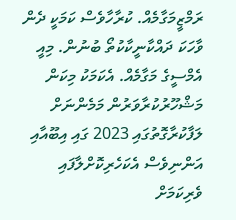ރަމްޒީމަގާމެއް. ކުރާހާވެސް ކަމަކީ ދެން ވާހަކަ ދައްކާނީކާކުތޯ ބުނުން. މިއީ އެމްސީގެ މަގާމެއް. އެކަމަކު މިކަން މަޝްހޫރުކުރާވަރުން މަމެންނަށް ލަފާކުރާގޮތުގައި 2023 ގައި އިބޫއާއި އަންނިވެސް އެކަހެރިކޮށްލާފައި ވެރިކަމަށް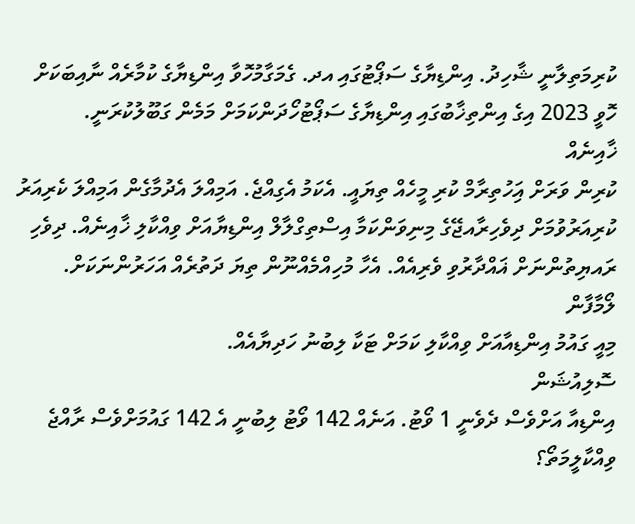ކުރިމަތިލާނީ ޝާހިދު. އިންޑިޔާގެ ސަޕޯޓުގައި އދ. ގެމަގާމުހޮވާ އިންޑިޔާގެ ކުމާރެއް ނާއިބަކަށް ހޮވީ 2023 އިގެ އިންތިޚާބުގައި އިންޑިޔާގެ ސަޕޯޓުހޯދަންކަމަށް މަމެން ގަބޫލުކުރަނީ.
ޚާއިނެއް
ކުރިން ވަރަށް އަިހުތިރާމް ކުރި މީހެއް ތިޔައީ. އެކަމު އެގިއްޖެ. އަމިއްލަ އެދުމާގެން އަމިއްލަ ކެރިއަރު ކުރިއަރުވުމަށް ދިވެހިރާއޖޭގެ މިނިވަންކަމާ އިސްތިގްލާލް އިންޑިޔާއަށް ވިއްކާލި ޚާއިނެއް. ދިވެހި ރައޔިތުންނަށް ޣައްދާރުވި ވެރިއެއް. އެހާ މުހިއްމެއްނޫން ތިޔަ ދަތުރެއް އަހަރުންނަކަށް.
ލޯމާފާން
މިއީ ގައުމު އިންޑިއާއަށް ވިއްކާލި ކަމަށް ޓަކާ ލިބުނު ހަދިޔާއެއް.
ސޮލިއުޝަން
އިންޑިއާ އަށްވެސް ދެވެނީ 1 ވޯޓު. އަނެއް 142 ވޯޓު ލިބުނީ އެ 142 ގައުމަށްވެސް ރާއްޖެ ވިއްކާލީމަތޯ؟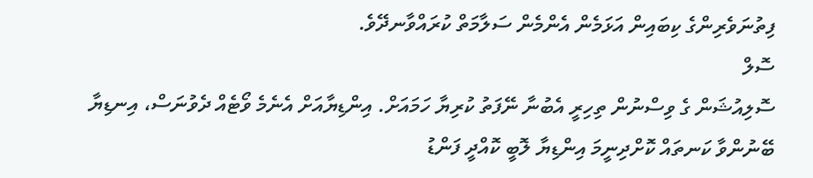ފިތުނަވެރިންގެ ކިބައިން އަޅަމެން އެންމެން ސަލާމަތް ކުރައްވާނދޭވެ.
ސޮލް
ސޮލިއުޝަން ގެ ވިސްނުން ތިހިރީ އެބުނާ ނޭފަތު ކުރިޔާ ހަމައަށް. އިންޑިޔާއަށް އެނެމެ ވޯޓެއް ދެވުނަސް، އިނޑިޔާ ބޭނުންވާ ކަނތައް ކޮށްދިނީމަ އިންޑިޔާ ލޮބީ ކޮއްދީ ފަންޑު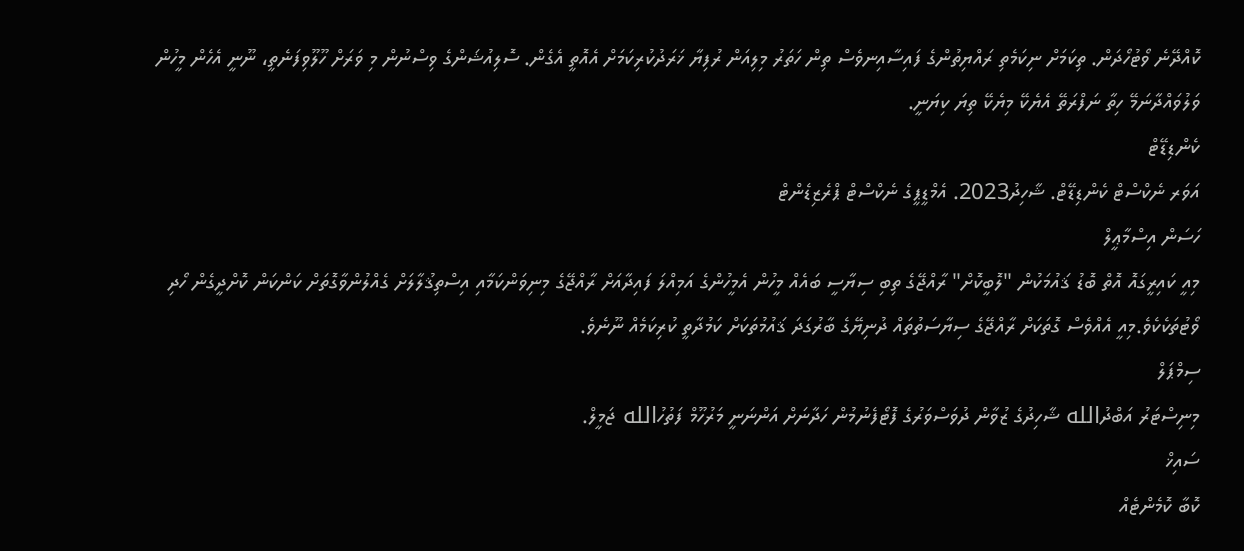ކޮއްދޭނެ ވޯޓުހޯދަން. ތިކަމަށް ނިކަމެތި ރައްޔިތުންގެ ފައިސާއިނވެސް ތިން ހަތަރު މިލިއަން ރުފިޔާ ޚަރަދުކުރިކަމަށް އެއޮތީ އެގެން. ސޮލިއުޝަންގެ ވިސްނުން މި ވަރަށް ހޫލޫވިފަނެތީ، ނޫނީ އެހެން މީހުން ވަލުވައްދާނަމޭ ހިތާ ނަފްރަތޭ އެޔެކޭ މިޔެކޭ ތިޔަ ކިޔަނީ.
ކެންޑިޑޭޓް
އަވަރ ނެކްސްޓް ކެންޑިޑޭޓް. ޝާހިދު2023. އެމްޑީޕީގެ ނެކްސްޓް ޕްރެޒިޑެންޓް
ހަސަން އިސްމާޢީލް
މިއީ ކައިރީގައޮ އޮތް ބޮޑު ޤައުމަކުން "ލޮބީކޮށް" ރާއްޖޭގެ ތިބި ސިޔާސީ ބައެއް މީހުން އެމީހުންގެ އަމިއްލަ ފައިދާއަށް ރާއްޖޭގެ މިނިވަންކަމާއި އިސްތިޤުލާލަށް ގެއްލުންވާގޮތަށް ކަންކަން ކޮށްދީގެން ހޯދި ވޯޓުތަކެކެވެ.މިއީ އެއްވެސް ގޮތަކަށް ރާއްޖޭގެ ސިޔާސަތުތައް ދުނިޔޭގެ ބާރުގަދަ ޤައުމުތަކަށް ކަމުދާތީ ކުރިކަމެއް ނޫނެވެ.
ސިމްޕަލް
މިނިސްޓަރު އަބްދުالله ޝާހިދުގެ ޒުވާން ދުވަސްވަރުގެ ފޮޓޯފެނުމުން ހަދާނަށް އަންނަނީ މަރުހޫމް ފަތުހުالله ޖަމީލް.
ސައިޚް
ކޮބާ ކޮމެންޓެއް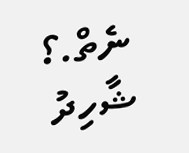ނެތް.؟ ޝާހިދު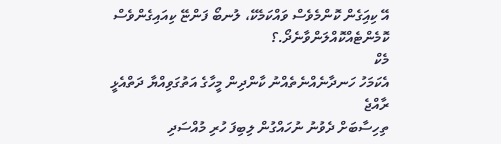އޭ ކިއަިގެން ކޮންމެވެސް ވައްކަމެކޭ، ލުނބޯ ފަންޏޭ ކިއައިގެންވެސް ކޮމެންޓެއްކޮއްލަންވާނެދޯ.؟
މެކް
އެކަމަހު ހަނދާނެއްނެތެއްނު ކާންދިން މީހާގެ އަތުގަވިއްޔާ ދަތްއެޅީ
ރާއްޖެ
ތިހިސާބަށް ދެވުނު ނުހައްގުން ލިބިފަ ހުރި މުއްސަދި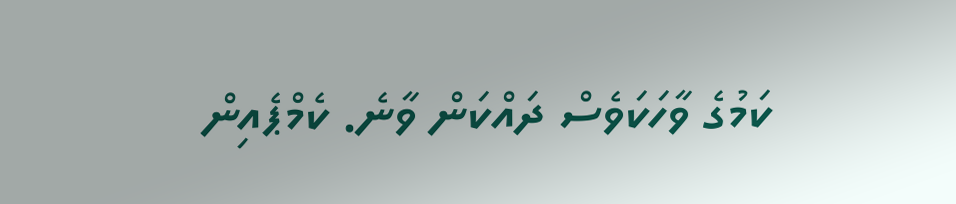ކަމުގެ ވާހަކަވެސް ދައްކަން ވާނެ. ކެމްޕެއިން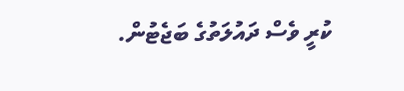ކުރީ ވެސް ދައުލަތުގެ ބަޖެޓުން.